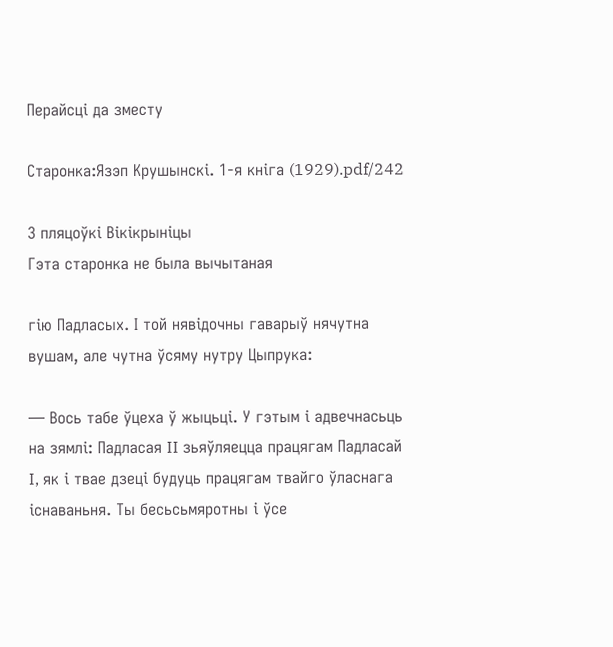Перайсці да зместу

Старонка:Язэп Крушынскі. 1-я кніга (1929).pdf/242

З пляцоўкі Вікікрыніцы
Гэта старонка не была вычытаная

гію Падласых. І той нявідочны гаварыў нячутна вушам, але чутна ўсяму нутру Цыпрука:

— Вось табе ўцеха ў жыцьці. У гэтым і адвечнасьць на зямлі: Падласая II зьяўляецца працягам Падласай I, як і твае дзеці будуць працягам твайго ўласнага існаваньня. Ты бесьсьмяротны і ўсе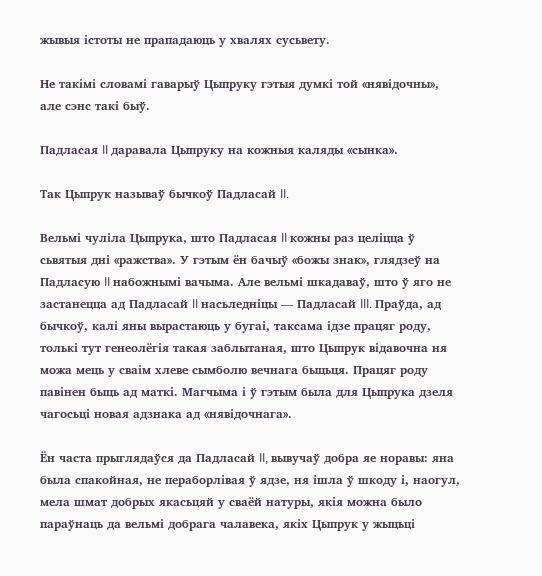жывыя істоты не прападаюць у хвалях сусьвету.

Не такімі словамі гаварыў Цыпруку гэтыя думкі той «нявідочны», але сэнс такі быў.

Падласая II даравала Цыпруку на кожныя каляды «сынка».

Так Цыпрук называў бычкоў Падласай II.

Вельмі чуліла Цыпрука, што Падласая II кожны раз целіцца ў сьвятыя дні «ражства». У гэтым ён бачыў «божы знак», глядзеў на Падласую II набожнымі вачыма. Але вельмі шкадаваў, што ў яго не застанецца ад Падласай II насьледніцы — Падласай III. Праўда, ад бычкоў, калі яны вырастаюць у бугаі, таксама ідзе працяг роду, толькі тут генеолёгія такая заблытаная, што Цыпрук відавочна ня можа мець у сваім хлеве сымболю вечнага быцьця. Працяг роду павінен быць ад маткі. Магчыма і ў гэтым была для Цыпрука дзеля чагосьці новая адзнака ад «нявідочнага».

Ён часта прыглядаўся да Падласай II, вывучаў добра яе норавы: яна была спакойная, не пераборлівая ў ядзе, ня ішла ў шкоду і, наогул, мела шмат добрых якасьцяй у сваёй натуры, якія можна было параўнаць да вельмі добрага чалавека, якіх Цыпрук у жыцьці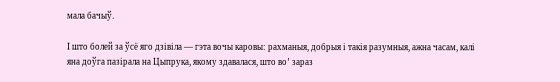мала бачыў.

І што болей за ўсё яго дзівіла — гэта вочы каровы: рахманыя, добрыя і такія разумныя, ажна часам, калі яна доўга пазірала на Цыпрука, якому здавалася, што во’ зараз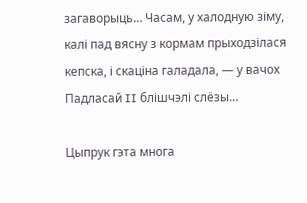загаворыць… Часам, у халодную зіму, калі пад вясну з кормам прыходзілася кепска, і скаціна галадала, — у вачох Падласай II блішчэлі слёзы…

Цыпрук гэта многа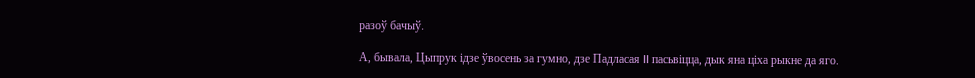разоў бачыў.

А, бывала, Цыпрук ідзе ўвосень за гумно, дзе Падласая II пасьвіцца, дык яна ціха рыкне да яго.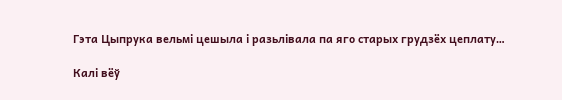Гэта Цыпрука вельмі цешыла і разьлівала па яго старых грудзёх цеплату…

Калі вёў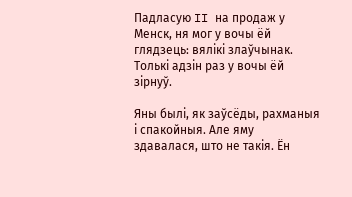Падласую II на продаж у Менск, ня мог у вочы ёй глядзець: вялікі злаўчынак. Толькі адзін раз у вочы ёй зірнуў.

Яны былі, як заўсёды, рахманыя і спакойныя. Але яму здавалася, што не такія. Ён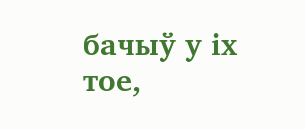бачыў у іх тое,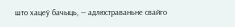што хацеў бачыць, — адлюстраваньне свайго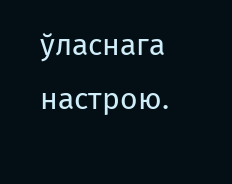ўласнага настрою.